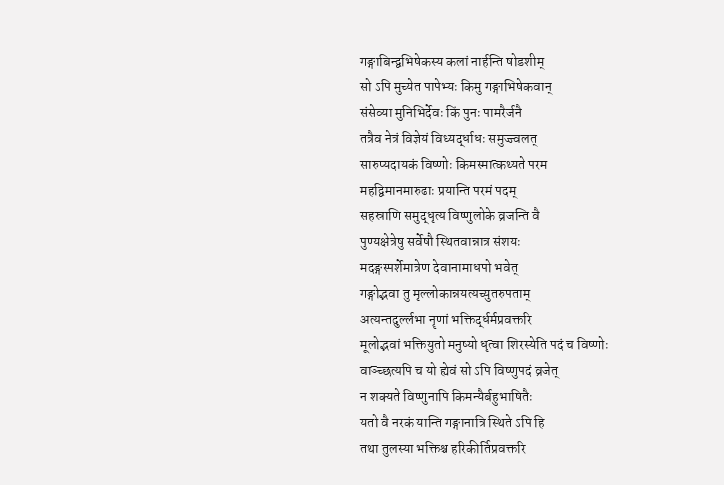गङ्गाबिन्द्वभिषेकस्य कलां नार्हन्ति षोडशीम्
सो ऽपि मुच्येत पापेभ्यः किमु गङ्गाभिषेकवान्
संसेव्या मुनिभिर्देवः किं पुनः पामरैर्जनै
तत्रैव नेत्रं विज्ञेयं विध्यर्द्धाधः समुज्ज्वलत्
सारुप्यदायकं विष्णोः किमस्मात्कथ्यते परम
महद्विमानमारुढाः प्रयान्ति परमं पदम्
सहस्राणि समुद्धृत्य विष्णुलोके व्रजन्ति वै
पुण्यक्षेत्रेषु सर्वेषौ स्थितवान्नात्र संशयः
मदङ्गस्पर्शेमात्रेण देवानामाधपो भवेत्
गङ्गोद्भवा तु मृल्लोकान्नयत्यच्युतरुपताम्
अत्यन्तदुर्ल्लभा नॄणां भक्तिर्द्धर्मप्रवक्तरि
मूलोद्भवां भक्तियुतो मनुष्यो धृत्वा शिरस्येति पदं च विष्णोः
वाञ्च्छत्यपि च यो ह्येवं सो ऽपि विष्णुपदं व्रजेत्
न शक्यते विष्णुनापि किमन्यैर्बहुभाषितैः
यतो वै नरकं यान्ति गङ्गानात्रि स्थिते ऽपि हि
तथा तुलस्या भक्तिश्च हरिकीर्तिप्रवक्तरि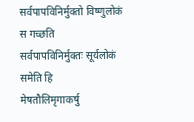सर्वपापविनिर्मुक्तो विष्णुलोकं स गच्छति
सर्वपापविनिर्मुक्तः सूर्यलोकं समेति हि
मेषतौलिमृगाकर्षु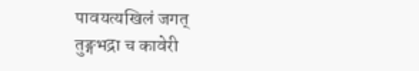पावयत्यखिलं जगत्
तुङ्गभद्रा च कावेरी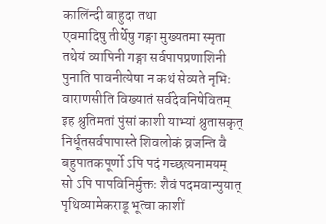कालिंन्दी बाहुदा तथा
एवमादिषु तीर्थेषु गङ्गा मुख्यतमा स्मृता
तथेयं व्यापिनी गङ्गा सर्वपापप्रणाशिनी
पुनाति पावनीत्येषा न कथं सेव्यते नृभिः
वाराणसीति विख्यातं सर्वदेवनिषेवितम्
इह श्रुतिमतां पुंसां काशी याभ्यां श्रुतासकृत्
निर्धूतसर्वपापास्ते शिवलोकं व्रजन्ति वै
बहुपातकपूर्णो ऽपि पदं गच्छत्यनामयम्
सो ऽपि पापविनिर्मुक्तः शैवं पदमवान्पुयात्
पृथिव्यामेकराडू भूत्वा काशीं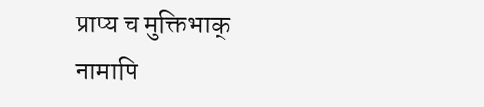प्राप्य च मुक्तिभाक्
नामापि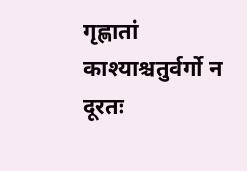गृह्णातां काश्याश्चतुर्वर्गो न दूरतः